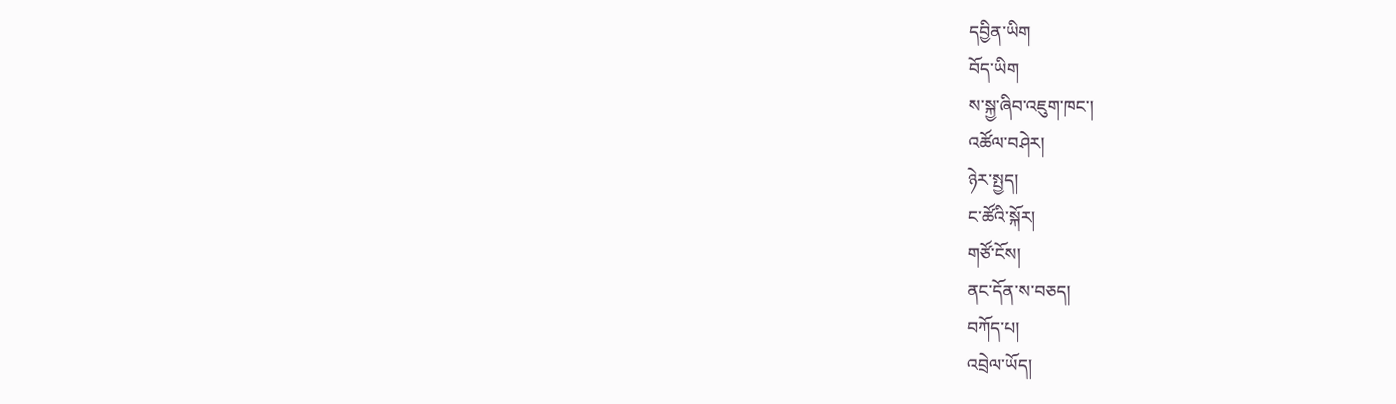དབྱིན་ཡིག
བོད་ཡིག
ས་སྐྱ་ཞིབ་འཇུག་ཁང་།
འཚོལ་བཤེར།
ཉེར་སྤྱད།
ང་ཚོའི་སྐོར།
གཙོ་ངོས།
ནང་དོན་ས་བཅད།
བཀོད་པ།
འབྲེལ་ཡོད།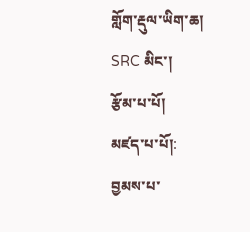གློག་རྡུལ་ཡིག་ཆ།
SRC མིང་།
རྩོམ་པ་པོ།
མཛད་པ་པོ།:
བྱམས་པ་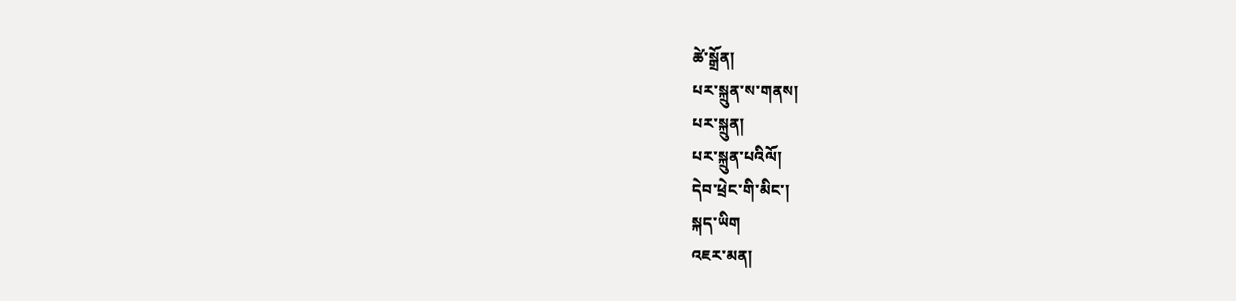ཚེ་སྒྲོན།
པར་སྐྲུན་ས་གནས།
པར་སྐྲུན།
པར་སྐྲུན་པའིལོ།
དེབ་ཕྲེང་གི་མིང་།
སྐད་ཡིག
འཇར་མན།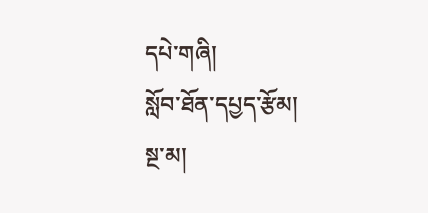དཔེ་གཞི།
སློབ་ཐོན་དཔྱད་རྩོམ།
སྔ་མ།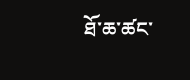ཐོ་ཆ་ཚང་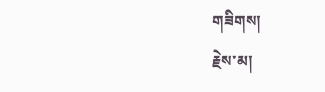གཟིགས།
རྗེས་མ།